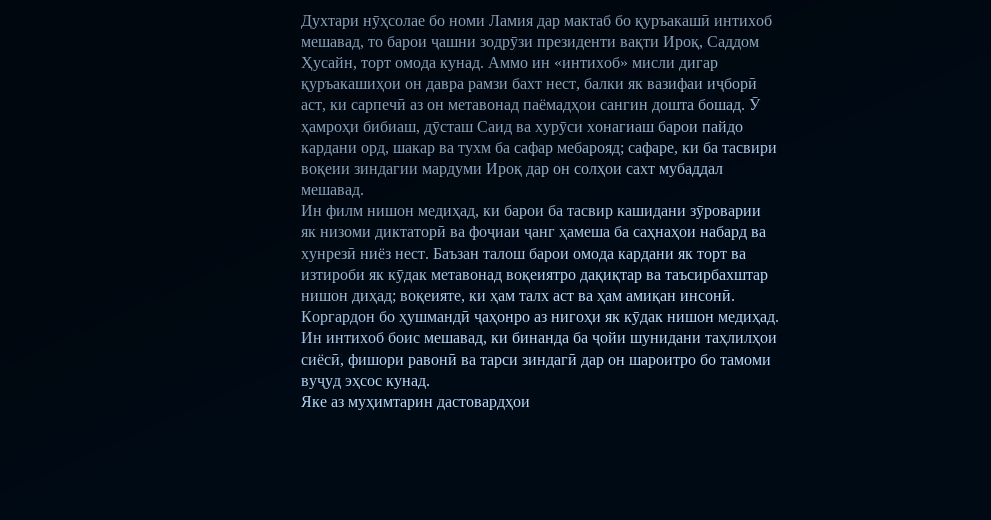Духтари нӯҳсолае бо номи Ламия дар мактаб бо қуръакашӣ интихоб мешавад, то барои ҷашни зодрӯзи президенти вақти Ироқ, Саддом Ҳусайн, торт омода кунад. Аммо ин «интихоб» мисли дигар қуръакашиҳои он давра рамзи бахт нест, балки як вазифаи иҷборӣ аст, ки сарпечӣ аз он метавонад паёмадҳои сангин дошта бошад. Ӯ ҳамроҳи бибиаш, дӯсташ Саид ва хурӯси хонагиаш барои пайдо кардани орд, шакар ва тухм ба сафар мебарояд; сафаре, ки ба тасвири воқеии зиндагии мардуми Ироқ дар он солҳои сахт мубаддал мешавад.
Ин филм нишон медиҳад, ки барои ба тасвир кашидани зӯроварии як низоми диктаторӣ ва фоҷиаи ҷанг ҳамеша ба саҳнаҳои набард ва хунрезӣ ниёз нест. Баъзан талош барои омода кардани як торт ва изтироби як кӯдак метавонад воқеиятро дақиқтар ва таъсирбахштар нишон диҳад; воқеияте, ки ҳам талх аст ва ҳам амиқан инсонӣ.
Коргардон бо ҳушмандӣ ҷаҳонро аз нигоҳи як кӯдак нишон медиҳад. Ин интихоб боис мешавад, ки бинанда ба ҷойи шунидани таҳлилҳои сиёсӣ, фишори равонӣ ва тарси зиндагӣ дар он шароитро бо тамоми вуҷуд эҳсос кунад.
Яке аз муҳимтарин дастовардҳои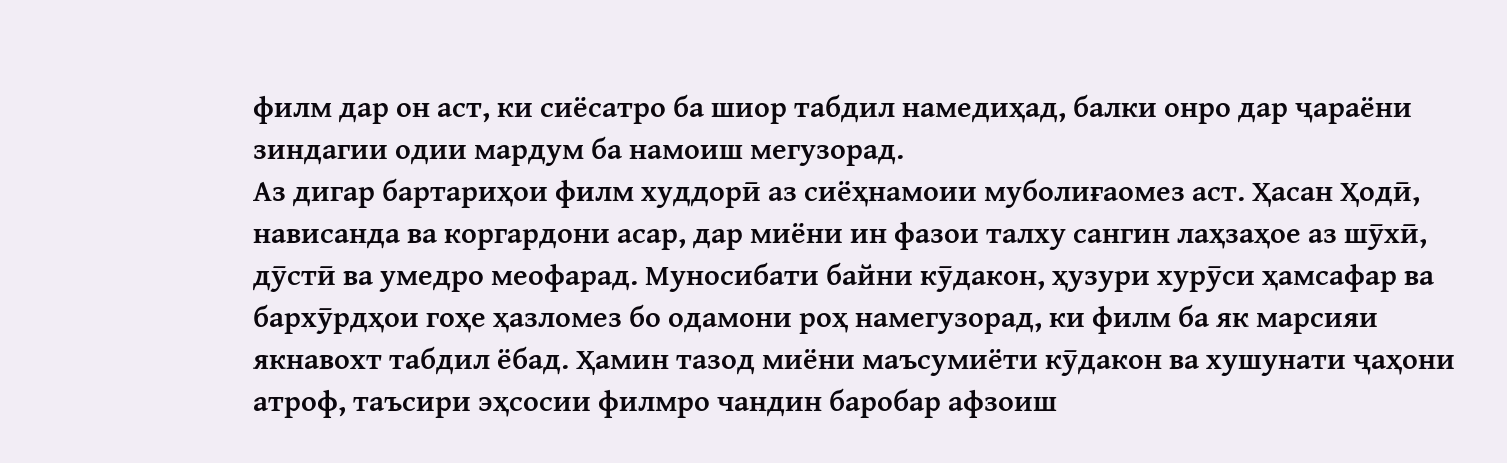филм дар он аст, ки сиёсатро ба шиор табдил намедиҳад, балки онро дар ҷараёни зиндагии одии мардум ба намоиш мегузорад.
Аз дигар бартариҳои филм худдорӣ аз сиёҳнамоии муболиғаомез аст. Ҳасан Ҳодӣ, нависанда ва коргардони асар, дар миёни ин фазои талху сангин лаҳзаҳое аз шӯхӣ, дӯстӣ ва умедро меофарад. Муносибати байни кӯдакон, ҳузури хурӯси ҳамсафар ва бархӯрдҳои гоҳе ҳазломез бо одамони роҳ намегузорад, ки филм ба як марсияи якнавохт табдил ёбад. Ҳамин тазод миёни маъсумиёти кӯдакон ва хушунати ҷаҳони атроф, таъсири эҳсосии филмро чандин баробар афзоиш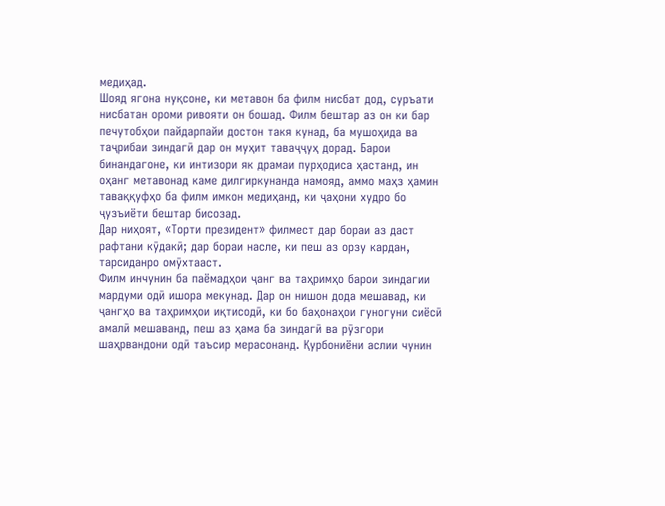медиҳад.
Шояд ягона нуқсоне, ки метавон ба филм нисбат дод, суръати нисбатан ороми ривояти он бошад. Филм бештар аз он ки бар печутобҳои пайдарпайи достон такя кунад, ба мушоҳида ва таҷрибаи зиндагӣ дар он муҳит таваҷҷуҳ дорад. Барои бинандагоне, ки интизори як драмаи пурҳодиса ҳастанд, ин оҳанг метавонад каме дилгиркунанда намояд, аммо маҳз ҳамин таваққуфҳо ба филм имкон медиҳанд, ки ҷаҳони худро бо ҷузъиёти бештар бисозад.
Дар ниҳоят, «Торти президент» филмест дар бораи аз даст рафтани кӯдакӣ; дар бораи насле, ки пеш аз орзу кардан, тарсиданро омӯхтааст.
Филм инчунин ба паёмадҳои ҷанг ва таҳримҳо барои зиндагии мардуми одӣ ишора мекунад. Дар он нишон дода мешавад, ки ҷангҳо ва таҳримҳои иқтисодӣ, ки бо баҳонаҳои гуногуни сиёсӣ амалӣ мешаванд, пеш аз ҳама ба зиндагӣ ва рӯзгори шаҳрвандони одӣ таъсир мерасонанд. Қурбониёни аслии чунин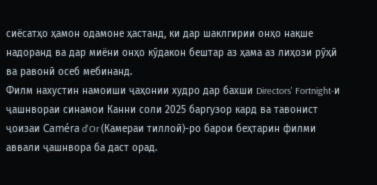сиёсатҳо ҳамон одамоне ҳастанд, ки дар шаклгирии онҳо нақше надоранд ва дар миёни онҳо кӯдакон бештар аз ҳама аз лиҳози рӯҳӣ ва равонӣ осеб мебинанд.
Филм нахустин намоиши ҷаҳонии худро дар бахши Directors' Fortnight-и ҷашнвораи синамои Канни соли 2025 баргузор кард ва тавонист ҷоизаи Caméra d'Or (Камераи тиллоӣ)-ро барои беҳтарин филми аввали ҷашнвора ба даст орад.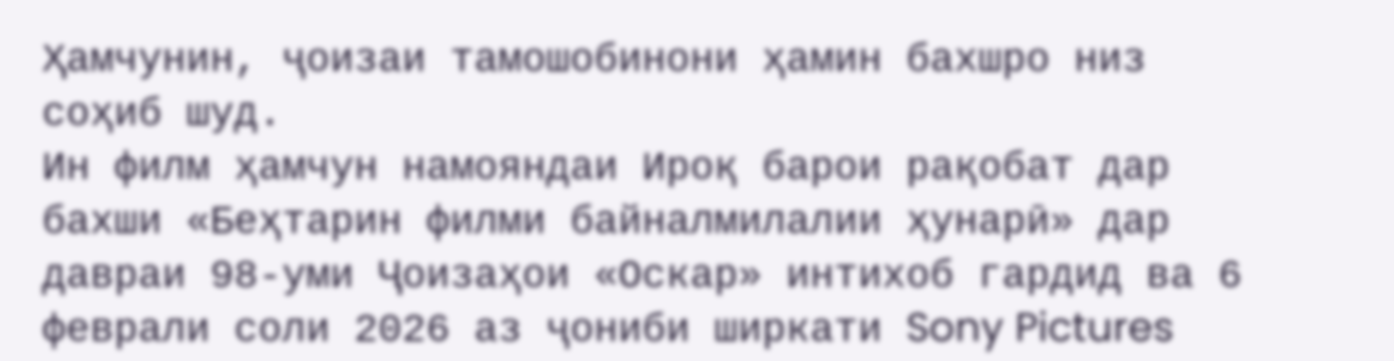Ҳамчунин, ҷоизаи тамошобинони ҳамин бахшро низ соҳиб шуд.
Ин филм ҳамчун намояндаи Ироқ барои рақобат дар бахши «Беҳтарин филми байналмилалии ҳунарӣ» дар давраи 98-уми Ҷоизаҳои «Оскар» интихоб гардид ва 6 феврали соли 2026 аз ҷониби ширкати Sony Pictures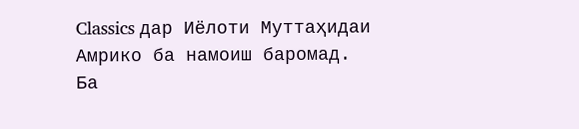Classics дар Иёлоти Муттаҳидаи Амрико ба намоиш баромад.
Ба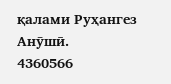қалами Руҳангез Анӯшӣ.
4360566